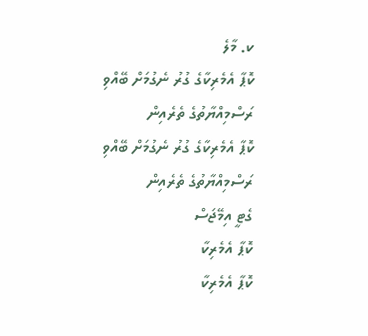ކ. މާލެ
ކޮޕާ އެމެރިކާގެ ގުރު ނެގުމަށް ބޭއްވި ރަސްމިއްޔާތުގެ ތެރެއިން
ކޮޕާ އެމެރިކާގެ ގުރު ނެގުމަށް ބޭއްވި ރަސްމިއްޔާތުގެ ތެރެއިން
ގެޓީ އިމޭޖަސް
ކޮޕާ އެމެރިކާ
ކޮޕާ އެމެރިކާ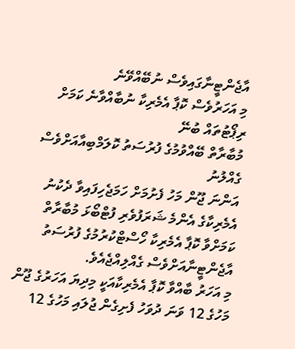އާޖެންޓީނާގައިވެސް ނުބޭއްވޭނެ
މި އަހަރުވެސް ކޮޕާ އެމެރިކާ ނުބާއްވާނެ ކަމަށް ރިޕޯޓުތައް ބުނޭ
މުބާރާތް ބޭއްވުމުގެ ފުރުސަތު ކޮލަމްބިއާއަށްވެސް ގެއްލުނު
އަންނަ ޖޫން މަހު ފެށުމަށް ހަމަޖެހިފައިވާ ދެކުނު އެމެރިކާގެ އެންމެ ޝަރަފުވެރި ފުޓްބޯޅަ މުބާރާތް ކަމަށްވާ ކޮޕާ އެމެރިކާ ހޯސްޓްކުރުމުގެ ފުރުސަތު އާޖެންޓީނާއަށްވެސް ގެއްލިއްޖެއެވެ.
މި އަހަރު ބާއްވާ ކޮޕާ އެމެރިކާއަކީ މިދިޔަ އަހަރުގެ ޖޫން މަހުގެ 12 ވަނަ ދުވަހު ފެށިގެން ޖުލައި މަހުގެ 12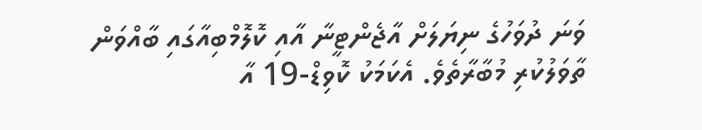ވަނަ ދުވަހުގެ ނިޔަލަށް އާޖެންޓީނާ އާއި ކޮލޮމްބިއާގައި ބާއްވަން ތާވަލުކުރި މުބާރާތެވެ. އެކަމަކު ކޮވިޑް-19 އާ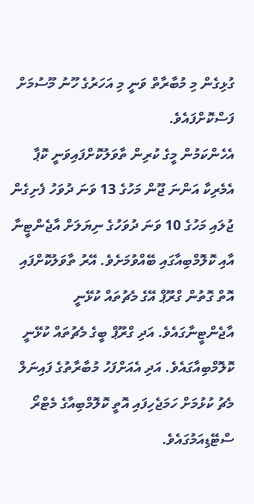ގުޅިގެން މި މުބާރާތް ވަނީ މި އަހަރުގެ ހޫނު މޫސުމަށް ފަސްކޮށްފައެވެ.
އެހެންކަމުން މީގެ ކުރިން ތާވަލުކޮށްފައިވަނީ ކޮޕާ އެމެރިކާ އަންނަ ޖޫން މަހުގެ 13 ވަނަ ދުވަހު ފެށިގެން ޖުލައި މަހުގެ 10 ވަނަ ދުވަހުގެ ނިޔަލަށް އާޖެންޓީނާ އާއި ކޮލޮމްބިއާގައި ބޭއްވުމަށެވެ. އޭރު ތާވަލުކޮށްފައި އޮތް ގޮތުން ގްރޫޕް އޭގެ މެޗުތައް ކުޅޭނީ އާޖެންޓީނާގައެވެ. އަދި ގްރޫޕް ބީގެ މެޗުތައް ކުޅޭނީ ކޮލޮމްބިއާގައެވެ. އަދި އެއަށްފަހު މުބާރާތުގެ ފައިނަލް މެޗު ކުޅުމަށް ހަމަޖެހިފައި އޮތީ ކޮލޮމްބިއާގެ މެޓްރޯ ސްޓޭޑިއަމުގައެވެ.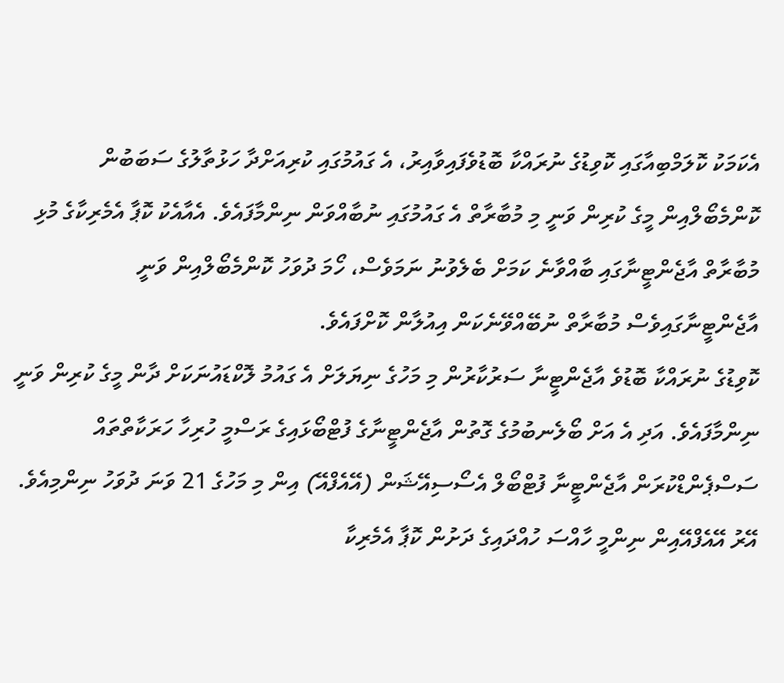އެކަމަކު ކޮލަމްބިއާގައި ކޮވިޑުގެ ނުރައްކާ ބޮޑުވެފައިވާއިރު، އެ ގައުމުގައި ކުރިއަށްދާ ހަޅުތާލުގެ ސަބަބުން ކޮންމެބޯލްއިން މީގެ ކުރިން ވަނީ މި މުބާރާތް އެ ގައުމުގައި ނުބާއްވަން ނިންމާފައެވެ. އެއާއެކު ކޮޕާ އެމެރިކާގެ މުޅި މުބާރާތް އާޖެންޓީނާގައި ބާއްވާނެ ކަމަށް ބެލެވުނު ނަމަވެސް، ހޯމަ ދުވަހު ކޮންމެބޯލްއިން ވަނީ އާޖެންޓީނާގައިވެސް މުބާރާތް ނުބޭއްވޭނެކަން އިއުލާން ކޮށްފައެވެ.
ކޮވިޑުގެ ނުރައްކާ ބޮޑުވެ އާޖެންޓީނާ ސަރުކާރުން މި މަހުގެ ނިޔަލަށް އެ ގައުމު ލޮކްޑައުނަކަށް ދާން މީގެ ކުރިން ވަނީ ނިންމާފައެވެ. އަދި އެ އަށް ބޯލެނބުމުގެ ގޮތުން އާޖެންޓީނާގެ ފުޓްބޯޅައިގެ ރަސްމީ ހުރިހާ ހަރަކާތްތައް ސަސްޕެންޑްކުރަން އާޖެންޓީނާ ފުޓްބޯލް އެސޯސިއޭޝަން (އޭއެފްއޭ) އިން މި މަހުގެ 21 ވަނަ ދުވަހު ނިންމިއެވެ. އޭރު އޭއެފްއޭއިން ނިންމީ ހާއްސަ ހުއްދައިގެ ދަށުން ކޮޕާ އެމެރިކާ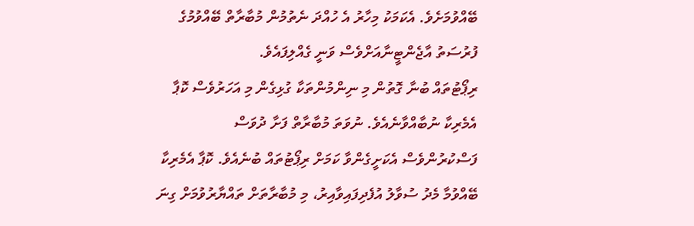ބޭއްވުމަށެވެ. އެކަމަކު މިހާރު އެ ހުއްދަ ނެތުމުން މުބާރާތް ބޭއްވުމުގެ ފުރުސަތު އާޖެންޓީނާއަށްވެސް ވަނީ ގެއްލިފައެވެ.
ރިޕޯޓުތައް ބުނާ ގޮތުން މި ނިންމުންތަކާ ގުޅިގެން މި އަހަރުވެސް ކޮޕާ އެމެރިކާ ނުބާއްވާނެއެވެ. ނުވަތަ މުބާރާތް ފަށާ ދުވަސް ފަސްކުރުންވެސް އެކަށީގެންވާ ކަމަށް ރިޕޯޓުތައް ބުނެއެވެ. ކޮޕާ އެމެރިކާ ބޭއްވުމާ މެދު ސުވާލު އުފެދިފައިވާއިރު، މި މުބާރާތަށް ތައްޔާރުވުމަށް ގިނަ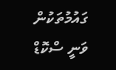ގައުމުތަކުން ވަނީ ސްކޮޑް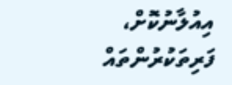އިއުލާނުކޮށް، ފަރިތަކުރުންތައް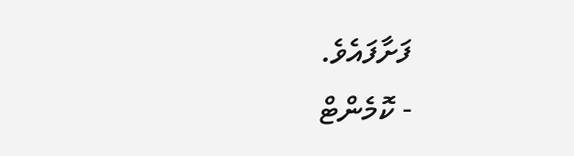ފަށާފައެވެ.
- ކޮމެންޓް